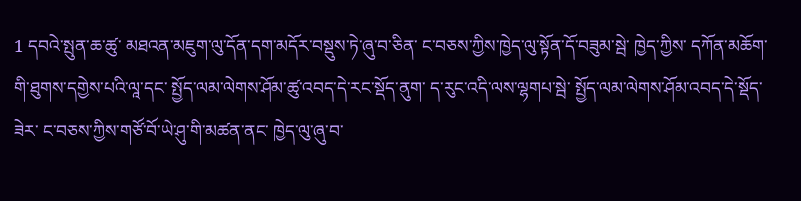1 དབའེ་སྤུན་ཆ་ཚུ་ མཐའན་མཇུག་ལུ་དོན་དག་མདོར་བསྡུས་ཏེ་ཞུ་བ་ཅིན་ ང་བཅས་ཀྱིས་ཁྱེད་ལུ་སྟོན་དོ་བཟུམ་སྦེ་ ཁྱེད་ཀྱིས་ དཀོན་མཆོག་གི་ཐུགས་དགྱེས་པའི་ལཱ་དང་ སྤྱོད་ལམ་ལེགས་ཤོམ་ཚུ་འབད་དེ་རང་སྡོད་ནུག་ ད་རུང་འདི་ལས་ལྷགཔ་སྦེ་ སྤྱོད་ལམ་ལེགས་ཤོམ་འབད་དེ་སྡོད་ཟེར་ ང་བཅས་ཀྱིས་གཙོ་བོ་ཡེ་ཤུ་གི་མཚན་ནང་ ཁྱེད་ལུ་ཞུ་བ་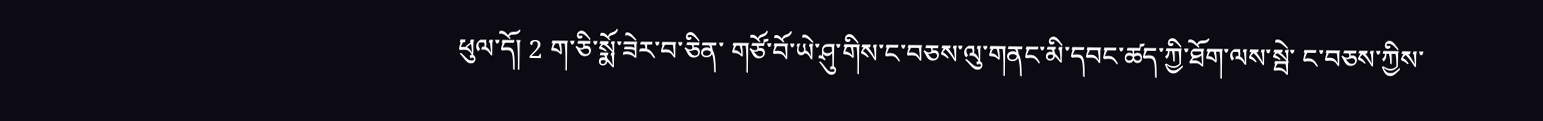ཕུལ་དོ། 2 ག་ཅི་སྨོ་ཟེར་བ་ཅིན་ གཙོ་བོ་ཡེ་ཤུ་གིས་ང་བཅས་ལུ་གནང་མི་དབང་ཚད་ཀྱི་ཐོག་ལས་སྦེ་ ང་བཅས་ཀྱིས་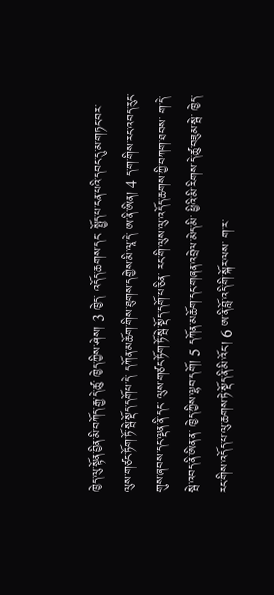ཁྱེད་ལུ་སྟོན་བྱིན་མི་བཀོད་རྒྱ་དེ་ཚུ་ ཁྱེད་ཀྱིས་ཤེས། 3 ཁྱེད་ འདོད་ཆགས་དང་ སྤྱོད་པ་ངན་པའི་དབང་དུ་མ་གཏང་བར་ ལུས་གཙང་ཏོག་ཏོ་སྦེ་སྡོད་དགོཔ་དེ་ དཀོན་མཆོག་གིས་ཐུགས་དགྱེས་མི་ལཱ་དེ་ ཨ་ནི་ཨིན། 4 ད་ག་གིས་རང་འབད་རུང་ གུས་ཞབས་དང་ལྡན་ནི་དང་ ལུས་གཙང་ཏོག་ཏོ་སྦེ་སྡོད་དགོ་པ་ཅིན་ རང་གི་ལུས་ལུ་འདོད་ཆགས་ཀྱི་བཀག་ཐབས་ ག་དེ་སྦེ་འབད་ནི་ཨིན་ན་ ཁྱེད་ཀྱིས་ལྷབ་དགོ། 5 དཀོན་མཆོག་དང་གཞན་འབྲེལ་མེད་མི་ ཕྱིའི་མི་རིགས་དེ་ཚུ་བཟུམ་སྦེ་ ཁྱེད་རང་གིས་འདོད་པ་ལུ་ཆགས་ཏེ་སྡོད་ནི་མི་འོང་། 6 ཨ་ནི་བློ་འདི་གི་སྐོར་ལས་ ག་ར་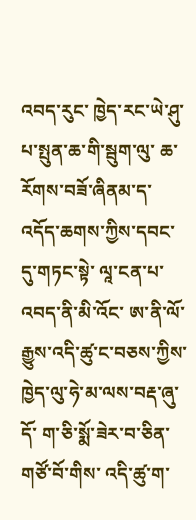འབད་རུང་ ཁྱེད་རང་ཡེ་ཤུ་པ་སྤུན་ཆ་གི་སྦུག་ལུ་ ཆ་རོགས་བཟོ་ཞིནམ་ད་ འདོད་ཆགས་ཀྱིས་དབང་དུ་གཏང་སྟེ་ ལཱ་ངན་པ་འབད་ནི་མི་འོང་ ཨ་ནི་ལོ་རྒྱུས་འདི་ཚུ་ང་བཅས་ཀྱིས་ཁྱེད་ལུ་ཧེ་མ་ལས་བརྡ་ཞུ་དོ་ ག་ཅི་སྨོ་ཟེར་བ་ཅིན་ གཙོ་བོ་གིས་ འདི་ཚུ་ག་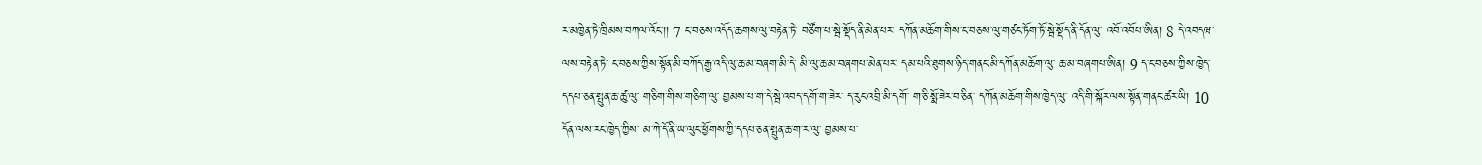ར་མཁྱེན་ཏེ་ཁྲིམས་བཀལ་འོང་།། 7 ང་བཅས་འདོད་ཆགས་ལུ་བརྟེན་ཏེ་ བཙོག་པ་སྦེ་སྡོད་ནི་མེན་པར་ དཀོན་མཆོག་གིས་ང་བཅས་ལུ་གཙང་ཏོག་ཏོ་སྦེ་སྡོད་ནི་དོན་ལུ་ འབོ་འབོཔ་ཨིན། 8 དེ་འབདཝ་ལས་བརྟེན་ཏེ་ ང་བཅས་ཀྱིས་སྟོན་མི་བཀོད་རྒྱ་འདི་ལུ་ཆ་མ་བཞག་མི་དེ་ མི་ལུ་ཆ་མ་བཞགཔ་མེན་པར་ དམ་པའི་ཐུགས་ཉིད་གནང་མི་དཀོན་མཆོག་ལུ་ ཆ་མ་བཞགཔ་ཨིན། 9 ད་ང་བཅས་ཀྱིས་ཁྱེད་དདཔ་ཅན་སྤུན་ཆ་ཚུ་ལུ་ གཅིག་གིས་གཅིག་ལུ་ བྱམས་པ་ག་དེ་སྦེ་འབད་དགོ་ག་ཟེར་ ད་རུང་འབྲི་མི་དགོ་ ག་ཅི་སྨོ་ཟེར་བ་ཅིན་ དཀོན་མཆོག་གིས་ཁྱེད་ལུ་ འདི་གི་སྐོར་ལས་སྟོན་གནང་ཚར་ཡི། 10 དོན་ལས་རང་ཁྱེད་ཀྱིས་ མ་ཀེ་དོ་ནི་ཡ་ལུང་ཕྱོགས་ཀྱི་དདཔ་ཅན་སྤུན་ཆ་ག་ར་ལུ་ བྱམས་པ་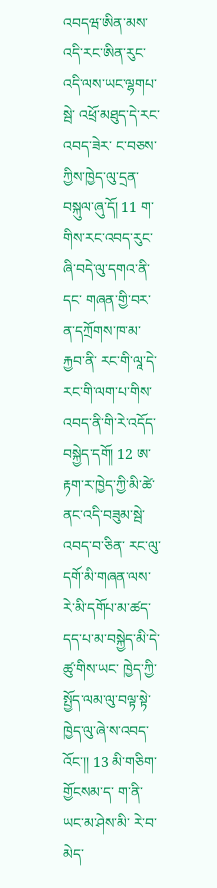འབདཝ་ཨིན་མས་ འདི་རང་ཨིན་རུང་ འདི་ལས་ཡང་ལྷགཔ་སྦེ་ འཕྲོ་མཐུད་དེ་རང་འབད་ཟེར་ ང་བཅས་ཀྱིས་ཁྱེད་ལུ་དྲན་བསྐུལ་ཞུ་དོ། 11 ག་གིས་རང་འབད་རུང་ ཞི་བདེ་ལུ་དགའ་ནི་དང་ གཞན་གྱི་བར་ན་དཀྲོགས་ཁ་མ་རྐྱབ་ནི་ རང་གི་ལཱ་དེ་ རང་གི་ལག་པ་གིས་འབད་ནི་གི་རེ་འདོད་བསྐྱེད་དགོ། 12 ཨ་རྟག་ར་ཁྱེད་ཀྱི་མི་ཚེ་ནང་འདི་བཟུམ་སྦེ་འབད་བ་ཅིན་ རང་ལུ་དགོ་མི་གཞན་ལས་རེ་མི་དགོཔ་མ་ཚད་ དད་པ་མ་བསྐྱེད་མི་དེ་ཚུ་གིས་ཡང་ ཁྱེད་ཀྱི་སྤྱོད་ལམ་ལུ་བལྟ་སྟེ་ ཁྱེད་ལུ་ཞེ་ས་འབད་འོང་།། 13 མི་གཅིག་གྱོངསམ་ད་ ག་ནི་ཡང་མ་ཤེས་མི་ རེ་བ་མེད་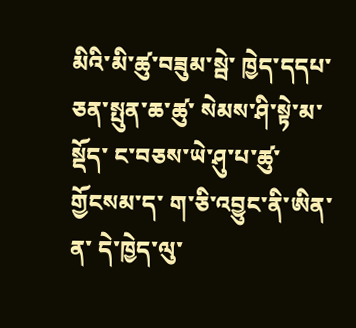མིའི་མི་ཚུ་བཟུམ་སྦེ་ ཁྱེད་དདཔ་ཅན་སྤུན་ཆ་ཚུ་ སེམས་ཤི་སྟེ་མ་སྡོད་ ང་བཅས་ཡེ་ཤུ་པ་ཚུ་གྱོངསམ་ད་ ག་ཅི་འབྱུང་ནི་ཨིན་ན་ དེ་ཁྱེད་ལུ་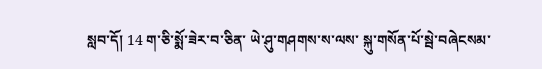སླབ་དོ། 14 ག་ཅི་སྨོ་ཟེར་བ་ཅིན་ ཡེ་ཤུ་གཤགས་ས་ལས་ སྐུ་གསོན་པོ་སྦེ་བཞེངསམ་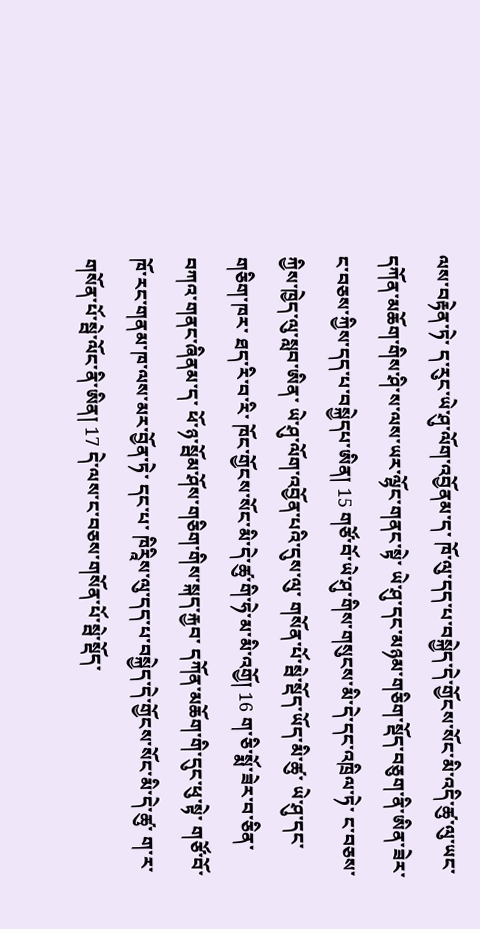ལས་བརྟེན་ཏེ་ ད་རུང་ཡེ་ཤུ་ལོག་འབྱོནམ་ད་ ཁོ་ལུ་དད་པ་བསྐྱེད་དེ་གྱོངས་སོང་མི་འདི་ཚུ་ལུ་ཡང་ དཀོན་མཆོག་གིས་ཤི་ས་ལས་ཡར་ལྷོང་གནང་སྟེ་ ཡེ་ཤུ་དང་མཉམ་གཅིག་སྡོད་བཅུག་ནི་ཨིན་ཟེར་ ང་བཅས་ཀྱིས་དད་པ་བསྐྱེདཔ་ཨིན། 15 གཙོ་བོ་ཡེ་ཤུ་གིས་གསུངས་མི་དེ་དང་འཁྲིལ་ཏེ་ ང་བཅས་ཀྱིས་ཁྱེད་ལུ་སླབ་ཨིན་ ཡེ་ཤུ་ལོག་འབྱོན་པའི་དུས་ལུ་ གསོན་པོ་སྦེ་སྡོད་ཡོད་མི་ཚུ་ ཡེ་ཤུ་དང་གཅིག་ཁར་ ཐད་རི་བ་རི་ ཁོང་གྱོངས་སོང་མི་དེ་ཚུ་གི་ཧེ་མ་མི་འགྱོ། 16 ག་ཅི་སྨོ་ཟེར་བ་ཅིན་ བཀའ་གནང་ཞིནམ་ད་ ཕོ་ཉ་སྦོམ་ཤོས་གཅིག་གིས་སྐད་རྐྱབ་ དཀོན་མཆོག་གི་དུང་ཕུ་སྟེ་ གཙོ་བོ་ཁོ་རང་གནམ་ཁ་ལས་མར་བྱོན་ཏེ་ དང་པ་ ཁིརཱིས་ལུ་དད་པ་བསྐྱེད་དེ་གྱོངས་སོང་མི་དེ་ཚུ་ ག་ར་གསོན་པོ་སྦེ་ལོང་ནི་ཨིན། 17 དེ་ལས་ང་བཅས་གསོན་པོ་སྦེ་སྡོད་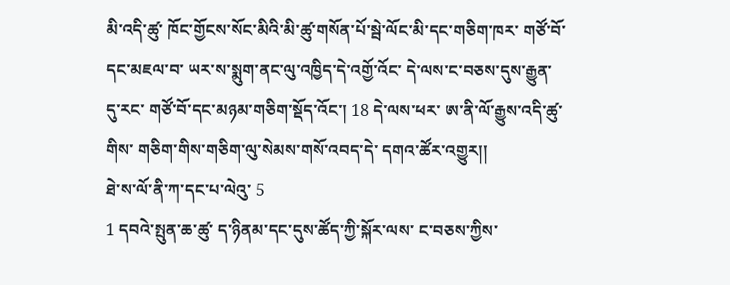མི་འདི་ཚུ་ ཁོང་གྱོངས་སོང་མིའི་མི་ཚུ་གསོན་པོ་སྦེ་ལོང་མི་དང་གཅིག་ཁར་ གཙོ་བོ་དང་མཇལ་བ་ ཡར་ས་སྨུག་ནང་ལུ་འཁྱིད་དེ་འགྱོ་འོང་ དེ་ལས་ང་བཅས་དུས་རྒྱུན་དུ་རང་ གཙོ་བོ་དང་མཉམ་གཅིག་སྡོད་འོང་། 18 དེ་ལས་ཕར་ ཨ་ནི་ལོ་རྒྱུས་འདི་ཚུ་གིས་ གཅིག་གིས་གཅིག་ལུ་སེམས་གསོ་འབད་དེ་ དགའ་ཚོར་འགྱུར།།
ཐེ་ས་ལོ་ནི་ཀ་དང་པ་ལེའུ་ 5
1 དབའེ་སྤུན་ཆ་ཚུ་ ད་ཉིནམ་དང་དུས་ཚོད་ཀྱི་སྐོར་ལས་ ང་བཅས་ཀྱིས་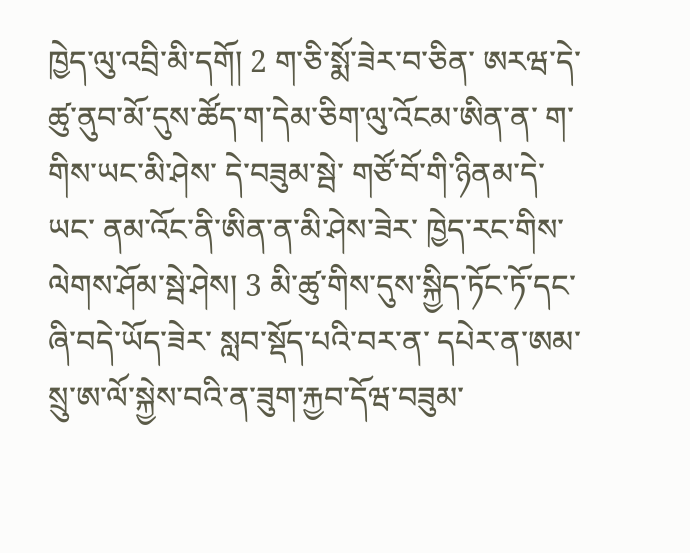ཁྱེད་ལུ་འབྲི་མི་དགོ། 2 ག་ཅི་སྨོ་ཟེར་བ་ཅིན་ ཨརཝ་དེ་ཚུ་ནུབ་མོ་དུས་ཚོད་ག་དེམ་ཅིག་ལུ་འོངམ་ཨིན་ན་ ག་གིས་ཡང་མི་ཤེས་ དེ་བཟུམ་སྦེ་ གཙོ་བོ་གི་ཉིནམ་དེ་ཡང་ ནམ་འོང་ནི་ཨིན་ན་མི་ཤེས་ཟེར་ ཁྱེད་རང་གིས་ལེགས་ཤོམ་སྦེ་ཤེས། 3 མི་ཚུ་གིས་དུས་སྐྱིད་ཏོང་ཏོ་དང་ཞི་བདེ་ཡོད་ཟེར་ སླབ་སྡོད་པའི་བར་ན་ དཔེར་ན་ཨམ་སྲུ་ཨ་ལོ་སྐྱེས་བའི་ན་ཟུག་རྐྱབ་དོཝ་བཟུམ་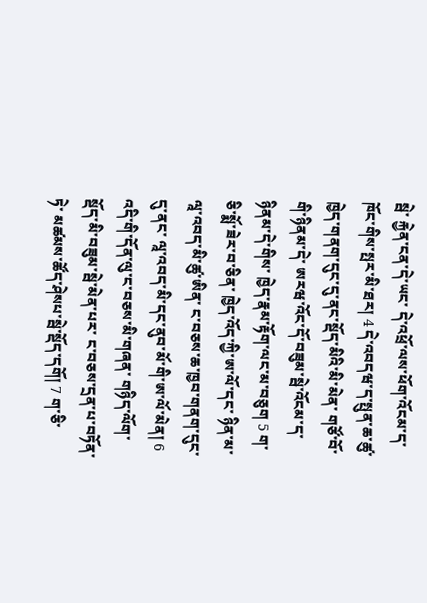སྦེ་ རྐྱེན་ངན་དེ་ཡང་ དེ་འཕྲོ་ལས་ཕོག་འོངམ་ད་ ཁོང་གིས་སྤར་མི་ཐར། 4 དེ་འབདཝ་ད་སྤུན་ཆ་ཚུ་ ཁྱེད་གནག་དུང་དུ་ནང་སྡོད་མིའི་མི་མེན་ གཙོ་བོ་གི་ཉིནམ་དེ་ ཨརཝ་འོང་དོ་བཟུམ་སྦེ་འོངམ་ད་ ཉིནམ་དེ་གིས་ ཁྱེད་རྣམ་རྟོག་ལང་མ་བཅུག 5 ག་ཅི་སྨོ་ཟེར་བ་ཅིན་ ཁྱེད་འོད་ཀྱི་ཨ་ལོ་དང་ ཉིན་མ་ལཱ་འབད་མི་ཚུ་ཨིན་ ང་བཅས་ཆ་ཁྱབ་གནག་དུང་དུ་ནང་ ལཱ་འབད་མི་དང་ནུབ་མོ་གི་ཨ་ལོ་མེན། 6 འདི་གི་དོན་ལུ་ང་བཅས་མི་གཞན་ གཉིད་ལོག་སྡོད་མི་བཟུམ་སྦེ་མེན་པར་ ང་བཅས་དྲན་པ་བཏོན་ཏེ་ མཚམས་ཚོད་ཤེསཔ་སྦེ་སྡོད་དགོ། 7 ག་ཅི་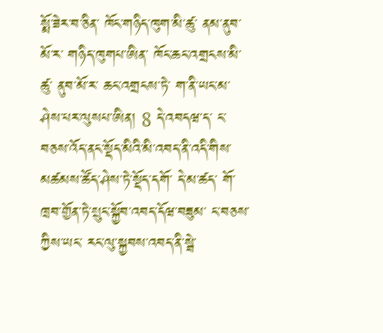སྨོ་ཟེར་བ་ཅིན་ ཁོང་གཉིད་ཁུག་མི་ཚུ་ ནམ་ནུབ་མོ་ར་ གཉིད་ཁུགཔ་ཨིན་ ཁོང་ཆང་འགྲངས་མི་ཚུ་ ནུབ་མོ་ར་ ཆང་འགྲངས་ཏེ་ ག་ནི་ཡང་མ་ཤེས་པར་ལུསཔ་ཨིན། 8 དེ་འབདཝ་ད་ ང་བཅས་འོད་ནང་སྡོད་མིའི་མི་འབད་ནི་འདི་གིས་ མཚམས་ཚོད་ཤེས་ཏེ་སྡོད་དགོ་ དེ་མ་ཚད་ གོ་ཁྲབ་གྱོན་ཏེ་སྲུང་སྐྱོབ་འབད་དོཝ་བཟུམ་ ང་བཅས་ཀྱིས་ཡང་ རང་ལུ་སྐྱབས་འབད་ནི་སྦེ་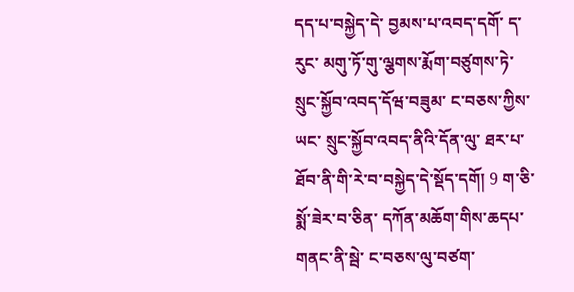དད་པ་བསྐྱེད་དེ་ བྱམས་པ་འབད་དགོ་ ད་རུང་ མགུ་ཏོ་གུ་ལྕགས་རྨོག་བཙུགས་ཏེ་སྲུང་སྐྱོབ་འབད་དོཝ་བཟུམ་ ང་བཅས་ཀྱིས་ཡང་ སྲུང་སྐྱོབ་འབད་ནིའི་དོན་ལུ་ ཐར་པ་ཐོབ་ནི་གི་རེ་བ་བསྐྱེད་དེ་སྡོད་དགོ། 9 ག་ཅི་སྨོ་ཟེར་བ་ཅིན་ དཀོན་མཆོག་གིས་ཆདཔ་གནང་ནི་སྦེ་ ང་བཅས་ལུ་བཙག་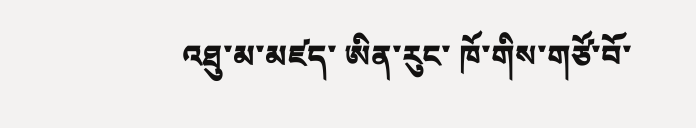འཐུ་མ་མཛད་ ཨིན་རུང་ ཁོ་གིས་གཙོ་བོ་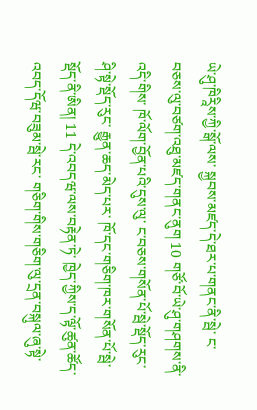ཡེ་ཤུ་ཁིརཱིས་ཀྱི་སྒོ་ལས་ སྐྱབས་མཛད་དེ་ཐར་པ་གནང་ནི་སྦེ་ ང་བཅས་ལུ་བཙག་འཐུ་མཛད་གནང་ནུག 10 གཙོ་བོ་ཡེ་ཤུ་གཤགས་ནི་འདི་གིས་ ཁོ་ལོག་བྱོན་པའི་དུས་ལུ་ ང་བཅས་གསོན་པོ་སྦེ་སྡོད་རུང་ ཤི་སྟེ་སྡོད་རུང་ རྒྱུན་ཆད་མེད་པར་ ཁོ་དང་གཅིག་ཁར་གསོན་པོ་སྦེ་སྡོད་ནི་ཨིན། 11 དེ་འབདཝ་ལས་བརྟེན་ཏེ་ ཁྱེད་ཀྱིས་ད་ལྟོ་ཚུན་ཚོད་འབད་དོཝ་བཟུམ་སྦེ་རང་ གཅིག་གིས་གཅིག་ལུ་དྲན་བསྐུལ་ཞུ་སྟེ་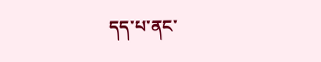དད་པ་ནང་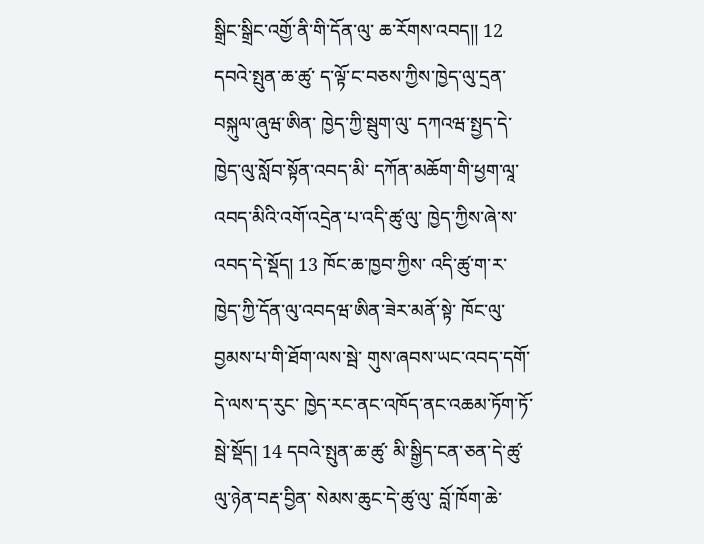སྒྲིང་སྒྲིང་འགྱོ་ནི་གི་དོན་ལུ་ ཆ་རོགས་འབད།། 12 དབའེ་སྤུན་ཆ་ཚུ་ ད་ལྟོ་ང་བཅས་ཀྱིས་ཁྱེད་ལུ་དྲན་བསྐུལ་ཞུཝ་ཨིན་ ཁྱེད་ཀྱི་སྦུག་ལུ་ དཀའཝ་སྤྱད་དེ་ ཁྱེད་ལུ་སློབ་སྟོན་འབད་མི་ དཀོན་མཆོག་གི་ཕྱག་ལཱ་འབད་མིའི་འགོ་འདྲེན་པ་འདི་ཚུ་ལུ་ ཁྱེད་ཀྱིས་ཞེ་ས་འབད་དེ་སྡོད། 13 ཁོང་ཆ་ཁྱབ་ཀྱིས་ འདི་ཚུ་ག་ར་ ཁྱེད་ཀྱི་དོན་ལུ་འབདཝ་ཨིན་ཟེར་མནོ་སྟེ་ ཁོང་ལུ་བྱམས་པ་གི་ཐོག་ལས་སྦེ་ གུས་ཞབས་ཡང་འབད་དགོ་ དེ་ལས་ད་རུང་ ཁྱེད་རང་ནང་འཁོད་ནང་འཆམ་ཏོག་ཏོ་སྦེ་སྡོད། 14 དབའེ་སྤུན་ཆ་ཚུ་ མི་སྒྱིད་ངན་ཅན་དེ་ཚུ་ལུ་ཉེན་བརྡ་བྱིན་ སེམས་ཆུང་དེ་ཚུ་ལུ་ བློ་ཁོག་ཆེ་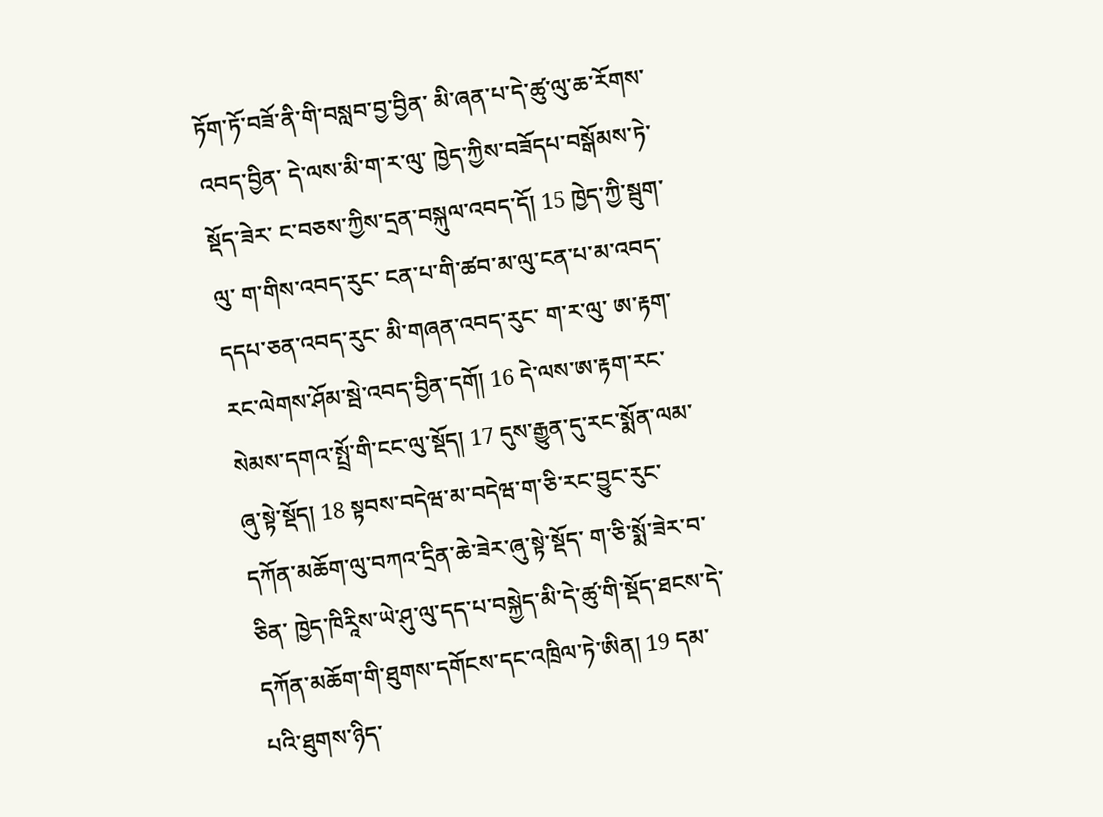ཏོག་ཏོ་བཟོ་ནི་གི་བསླབ་བྱ་བྱིན་ མི་ཞན་པ་དེ་ཚུ་ལུ་ཆ་རོགས་འབད་བྱིན་ དེ་ལས་མི་ག་ར་ལུ་ ཁྱེད་ཀྱིས་བཟོདཔ་བསྒོམས་ཏེ་སྡོད་ཟེར་ ང་བཅས་ཀྱིས་དྲན་བསྐུལ་འབད་དོ། 15 ཁྱེད་ཀྱི་སྦུག་ལུ་ ག་གིས་འབད་རུང་ ངན་པ་གི་ཚབ་མ་ལུ་ངན་པ་མ་འབད་ དདཔ་ཅན་འབད་རུང་ མི་གཞན་འབད་རུང་ ག་ར་ལུ་ ཨ་རྟག་རང་ལེགས་ཤོམ་སྦེ་འབད་བྱིན་དགོ། 16 དེ་ལས་ཨ་རྟག་རང་སེམས་དགའ་སྤྲོ་གི་ངང་ལུ་སྡོད། 17 དུས་རྒྱུན་དུ་རང་སྨོན་ལམ་ཞུ་སྟེ་སྡོད། 18 སྟབས་བདེཝ་མ་བདེཝ་ག་ཅི་རང་བྱུང་རུང་ དཀོན་མཆོག་ལུ་བཀའ་དྲིན་ཆེ་ཟེར་ཞུ་སྟེ་སྡོད་ ག་ཅི་སྨོ་ཟེར་བ་ཅིན་ ཁྱེད་ཁིརཱིས་ཡེ་ཤུ་ལུ་དད་པ་བསྐྱེད་མི་དེ་ཚུ་གི་སྡོད་ཐངས་དེ་ དཀོན་མཆོག་གི་ཐུགས་དགོངས་དང་འཁྲིལ་ཏེ་ཨིན། 19 དམ་པའི་ཐུགས་ཉིད་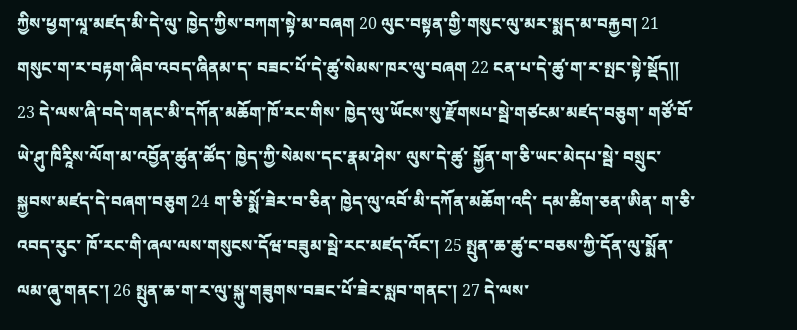ཀྱིས་ཕྱག་ལཱ་མཛད་མི་དེ་ལུ་ ཁྱེད་ཀྱིས་བཀག་སྟེ་མ་བཞག 20 ལུང་བསྟན་གྱི་གསུང་ལུ་མར་སྨད་མ་བརྐྱབ། 21 གསུང་ག་ར་བརྟག་ཞིབ་འབད་ཞིནམ་ད་ བཟང་པོ་དེ་ཚུ་སེམས་ཁར་ལུ་བཞག 22 ངན་པ་དེ་ཚུ་ག་ར་སྤང་སྟེ་སྡོད།། 23 དེ་ལས་ཞི་བདེ་གནང་མི་དཀོན་མཆོག་ཁོ་རང་གིས་ ཁྱེད་ལུ་ཡོངས་སུ་རྫོགསཔ་སྦེ་གཙངམ་མཛད་བཅུག་ གཙོ་བོ་ཡེ་ཤུ་ཁིརཱིས་ལོག་མ་འབྱོན་ཚུན་ཚོད་ ཁྱེད་ཀྱི་སེམས་དང་རྣམ་ཤེས་ ལུས་དེ་ཚུ་ སྐྱོན་ག་ཅི་ཡང་མེདཔ་སྦེ་ བསྲུང་སྐྱབས་མཛད་དེ་བཞག་བཅུག 24 ག་ཅི་སྨོ་ཟེར་བ་ཅིན་ ཁྱེད་ལུ་འབོ་མི་དཀོན་མཆོག་འདི་ དམ་ཚིག་ཅན་ཨིན་ ག་ཅི་འབད་རུང་ ཁོ་རང་གི་ཞལ་ལས་གསུངས་དོཝ་བཟུམ་སྦེ་རང་མཛད་འོང་། 25 སྤུན་ཆ་ཚུ་ང་བཅས་ཀྱི་དོན་ལུ་སྨོན་ལམ་ཞུ་གནང་། 26 སྤུན་ཆ་ག་ར་ལུ་སྐུ་གཟུགས་བཟང་པོ་ཟེར་སླབ་གནང་། 27 དེ་ལས་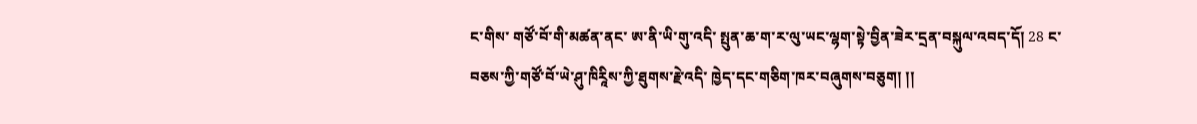ང་གིས་ གཙོ་བོ་གི་མཚན་ནང་ ཨ་ནི་ཡི་གུ་འདི་ སྤུན་ཆ་ག་ར་ལུ་ཡང་ལྷག་སྟེ་བྱིན་ཟེར་དྲན་བསྐུལ་འབད་དོ། 28 ང་བཅས་ཀྱི་གཙོ་བོ་ཡེ་ཤུ་ཁིརཱིས་ཀྱི་ཐུགས་རྗེ་འདི་ ཁྱེད་དང་གཅིག་ཁར་བཞུགས་བཅུག། །།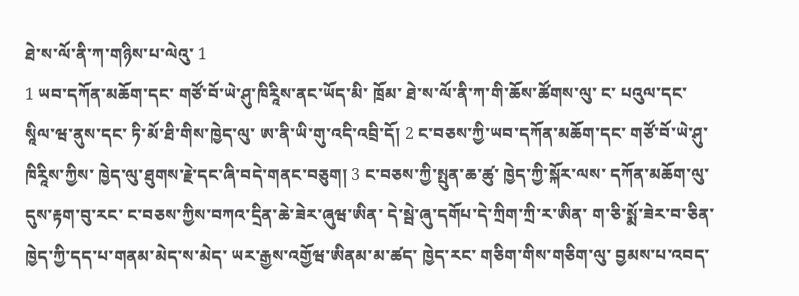ཐེ་ས་ལོ་ནི་ཀ་གཉིས་པ་ལེའུ་ 1
1 ཡབ་དཀོན་མཆོག་དང་ གཙོ་བོ་ཡེ་ཤུ་ཁིརཱིས་ནང་ཡོད་མི་ ཁྲོམ་ ཐེ་ས་ལོ་ནི་ཀ་གི་ཆོས་ཚོགས་ལུ་ ང་ པའུལ་དང་ སཱིལ་ཝ་ནུས་དང་ ཏི་མོ་ཐི་གིས་ཁྱེད་ལུ་ ཨ་ནི་ཡི་གུ་འདི་འབྲི་དོ། 2 ང་བཅས་ཀྱི་ཡབ་དཀོན་མཆོག་དང་ གཙོ་བོ་ཡེ་ཤུ་ཁིརཱིས་ཀྱིས་ ཁྱེད་ལུ་ཐུགས་རྗེ་དང་ཞི་བདེ་གནང་བཅུག། 3 ང་བཅས་ཀྱི་སྤུན་ཆ་ཚུ་ ཁྱེད་ཀྱི་སྐོར་ལས་ དཀོན་མཆོག་ལུ་དུས་རྟག་བུ་རང་ ང་བཅས་ཀྱིས་བཀའ་དྲིན་ཆེ་ཟེར་ཞུཝ་ཨིན་ དེ་སྦེ་ཞུ་དགོཔ་དེ་ཀྲིག་ཀྲི་ར་ཨིན་ ག་ཅི་སྨོ་ཟེར་བ་ཅིན་ ཁྱེད་ཀྱི་དད་པ་གནམ་མེད་ས་མེད་ ཡར་རྒྱས་འགྱོཝ་ཨིནམ་མ་ཚད་ ཁྱེད་རང་ གཅིག་གིས་གཅིག་ལུ་ བྱམས་པ་འབད་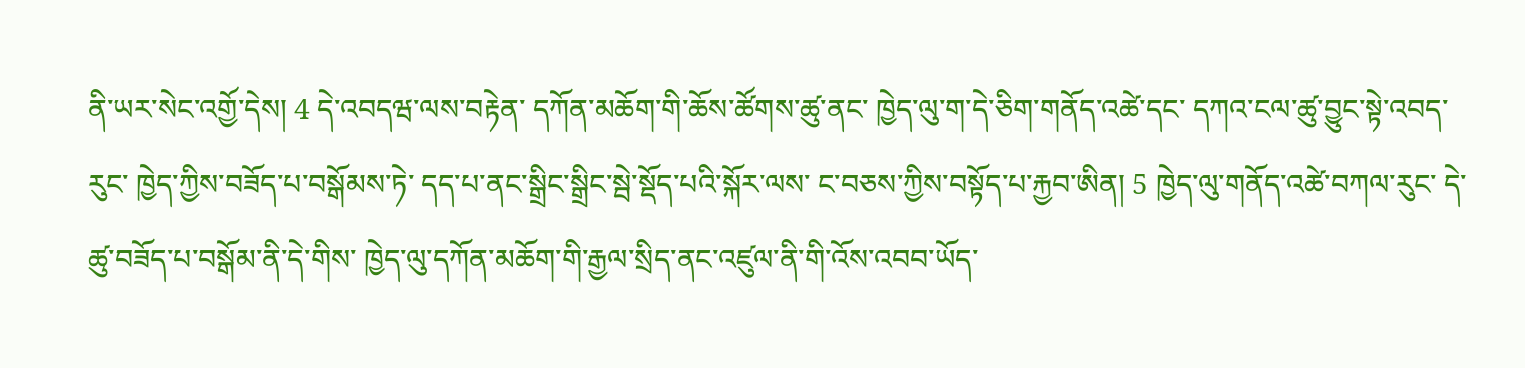ནི་ཡར་སེང་འགྱོ་དེས། 4 དེ་འབདཝ་ལས་བརྟེན་ དཀོན་མཆོག་གི་ཆོས་ཚོགས་ཚུ་ནང་ ཁྱེད་ལུ་ག་དེ་ཅིག་གནོད་འཚེ་དང་ དཀའ་ངལ་ཚུ་བྱུང་སྟེ་འབད་རུང་ ཁྱེད་ཀྱིས་བཟོད་པ་བསྒོམས་ཏེ་ དད་པ་ནང་སྒྲིང་སྒྲིང་སྦེ་སྡོད་པའི་སྐོར་ལས་ ང་བཅས་ཀྱིས་བསྟོད་པ་རྐྱབ་ཨིན། 5 ཁྱེད་ལུ་གནོད་འཚེ་བཀལ་རུང་ དེ་ཚུ་བཟོད་པ་བསྒོམ་ནི་དེ་གིས་ ཁྱེད་ལུ་དཀོན་མཆོག་གི་རྒྱལ་སྲིད་ནང་འཛུལ་ནི་གི་འོས་འབབ་ཡོད་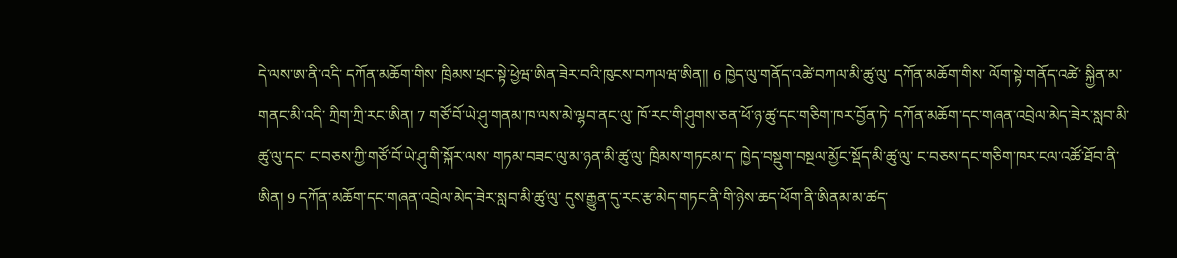དེ་ལས་ཨ་ནི་འདི་ དཀོན་མཆོག་གིས་ ཁྲིམས་ཕྲང་སྟེ་ཕྱེཝ་ཨིན་ཟེར་བའི་ཁུངས་བཀལཝ་ཨིན།། 6 ཁྱེད་ལུ་གནོད་འཚེ་བཀལ་མི་ཚུ་ལུ་ དཀོན་མཆོག་གིས་ ལོག་སྟེ་གནོད་འཚེ་ སྐྱིན་མ་གནང་མི་འདི་ ཀྲིག་ཀྲི་རང་ཨིན། 7 གཙོ་བོ་ཡེ་ཤུ་གནམ་ཁ་ལས་མེ་ལྷབ་ནང་ལུ་ ཁོ་རང་གི་ཤུགས་ཅན་ཕོ་ཉ་ཚུ་དང་གཅིག་ཁར་བྱོན་ཏེ་ དཀོན་མཆོག་དང་གཞན་འབྲེལ་མེད་ཟེར་སླབ་མི་ཚུ་ལུ་དང་ ང་བཅས་ཀྱི་གཙོ་བོ་ཡེ་ཤུ་གི་སྐོར་ལས་ གཏམ་བཟང་ལུ་མ་ཉན་མི་ཚུ་ལུ་ ཁྲིམས་གཏངམ་ད་ ཁྱེད་བསྡུག་བསྔལ་མྱོང་སྡོད་མི་ཚུ་ལུ་ ང་བཅས་དང་གཅིག་ཁར་ངལ་འཚོ་ཐོབ་ནི་ཨིན། 9 དཀོན་མཆོག་དང་གཞན་འབྲེལ་མེད་ཟེར་སླབ་མི་ཚུ་ལུ་ དུས་རྒྱུན་དུ་རང་རྩ་མེད་གཏང་ནི་གི་ཉེས་ཆད་ཕོག་ནི་ཨིནམ་མ་ཚད་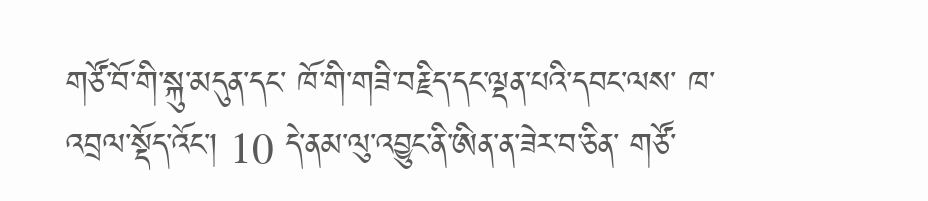གཙོ་བོ་གི་སྐུ་མདུན་དང་ ཁོ་གི་གཟི་བརྗིད་དང་ལྡན་པའི་དབང་ལས་ ཁ་འབྲལ་སྡོད་འོང་། 10 དེ་ནམ་ལུ་འབྱུང་ནི་ཨིན་ན་ཟེར་བ་ཅིན་ གཙོ་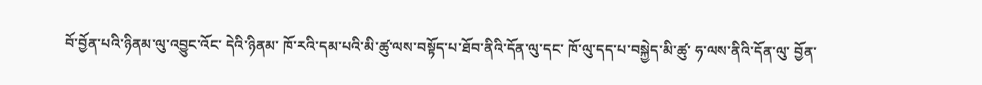བོ་བྱོན་པའི་ཉིནམ་ལུ་འབྱུང་འོང་ དེའི་ཉིནམ་ ཁོ་རའི་དམ་པའི་མི་ཚུ་ལས་བསྟོད་པ་ཐོབ་ནིའི་དོན་ལུ་དང་ ཁོ་ལུ་དད་པ་བསྐྱེད་མི་ཚུ་ ཧ་ལས་ནིའི་དོན་ལུ་ བྱོན་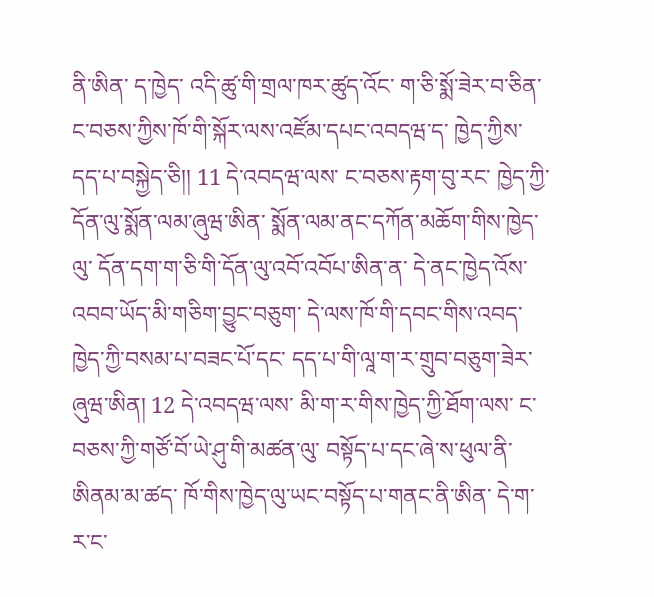ནི་ཨིན་ ད་ཁྱེད་ འདི་ཚུ་གི་གྲལ་ཁར་ཚུད་འོང་ ག་ཅི་སྨོ་ཟེར་བ་ཅིན་ ང་བཅས་ཀྱིས་ཁོ་གི་སྐོར་ལས་འཛོམ་དཔང་འབདཝ་ད་ ཁྱེད་ཀྱིས་དད་པ་བསྐྱེད་ཅི།། 11 དེ་འབདཝ་ལས་ ང་བཅས་རྟག་བུ་རང་ ཁྱེད་ཀྱི་དོན་ལུ་སྨོན་ལམ་ཞུཝ་ཨིན་ སྨོན་ལམ་ནང་དཀོན་མཆོག་གིས་ཁྱེད་ལུ་ དོན་དག་ག་ཅི་གི་དོན་ལུ་འབོ་འབོཔ་ཨིན་ན་ དེ་ནང་ཁྱེད་འོས་འབབ་ཡོད་མི་གཅིག་བྱུང་བཅུག་ དེ་ལས་ཁོ་གི་དབང་གིས་འབད་ ཁྱེད་ཀྱི་བསམ་པ་བཟང་པོ་དང་ དད་པ་གི་ལཱ་ག་ར་གྲུབ་བཅུག་ཟེར་ཞུཝ་ཨིན། 12 དེ་འབདཝ་ལས་ མི་ག་ར་གིས་ཁྱེད་ཀྱི་ཐོག་ལས་ ང་བཅས་ཀྱི་གཙོ་བོ་ཡེ་ཤུ་གི་མཚན་ལུ་ བསྟོད་པ་དང་ཞེ་ས་ཕུལ་ནི་ཨིནམ་མ་ཚད་ ཁོ་གིས་ཁྱེད་ལུ་ཡང་བསྟོད་པ་གནང་ནི་ཨིན་ དེ་ག་ར་ང་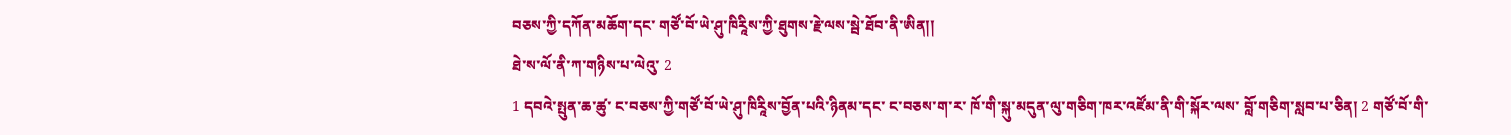བཅས་ཀྱི་དཀོན་མཆོག་དང་ གཙོ་བོ་ཡེ་ཤུ་ཁིརཱིས་ཀྱི་ཐུགས་རྗེ་ལས་སྦེ་ཐོབ་ནི་ཨིན།།
ཐེ་ས་ལོ་ནི་ཀ་གཉིས་པ་ལེའུ་ 2
1 དབའེ་སྤུན་ཆ་ཚུ་ ང་བཅས་ཀྱི་གཙོ་བོ་ཡེ་ཤུ་ཁིརཱིས་བྱོན་པའི་ཉིནམ་དང་ ང་བཅས་ག་ར་ ཁོ་གི་སྐུ་མདུན་ལུ་གཅིག་ཁར་འཛོམ་ནི་གི་སྐོར་ལས་ བློ་གཅིག་སླབ་པ་ཅིན། 2 གཙོ་བོ་གི་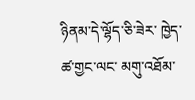ཉིནམ་དེ་ལྷོད་ཅི་ཟེར་ ཁྱེད་ཚ་གྱང་ལང་ མགུ་འཐོམ་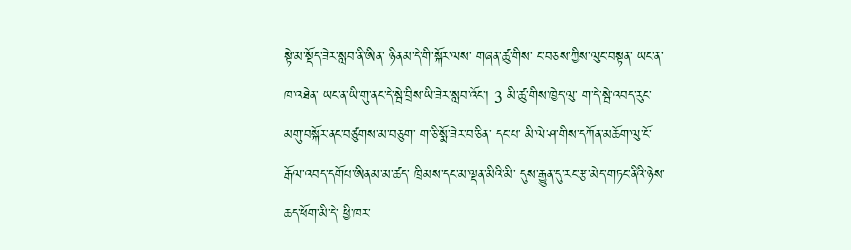སྟེ་མ་སྡོད་ཟེར་སླབ་ནི་ཨིན་ ཉིནམ་དེ་གི་སྐོར་ལས་ གཞན་ཚུ་གིས་ ང་བཅས་ཀྱིས་ལུང་བསྟན་ ཡང་ན་ཁ་འཐེན་ ཡང་ན་ཡི་གུ་ནང་དེ་སྦེ་བྲིས་ཡི་ཟེར་སླབ་འོང་། 3 མི་ཚུ་གིས་ཁྱེད་ལུ་ ག་དེ་སྦེ་འབད་རུང་ མགུ་བསྐོར་ནང་བཙུགས་མ་བཅུག་ ག་ཅི་སྨོ་ཟེར་བ་ཅིན་ དང་པ་ མི་ལེ་ཤ་གིས་དཀོན་མཆོག་ལུ་ངོ་རྒོལ་འབད་དགོཔ་ཨིནམ་མ་ཚད་ ཁྲིམས་དང་མ་ལྡན་མིའི་མི་ དུས་རྒྱུན་དུ་རང་རྩ་མེད་གཏང་ནིའི་ཉེས་ཆད་ཕོག་མི་དེ་ ཕྱི་ཁར་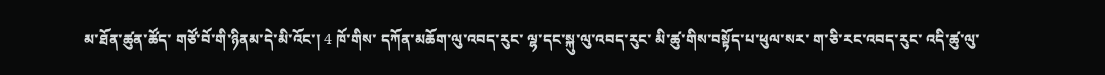མ་ཐོན་ཚུན་ཚོད་ གཙོ་བོ་གི་ཉིནམ་དེ་མི་འོང་། 4 ཁོ་གིས་ དཀོན་མཆོག་ལུ་འབད་རུང་ ལྷ་དང་སྐུ་ལུ་འབད་རུང་ མི་ཚུ་གིས་བསྟོད་པ་ཕུལ་སར་ ག་ཅི་རང་འབད་རུང་ འདི་ཚུ་ལུ་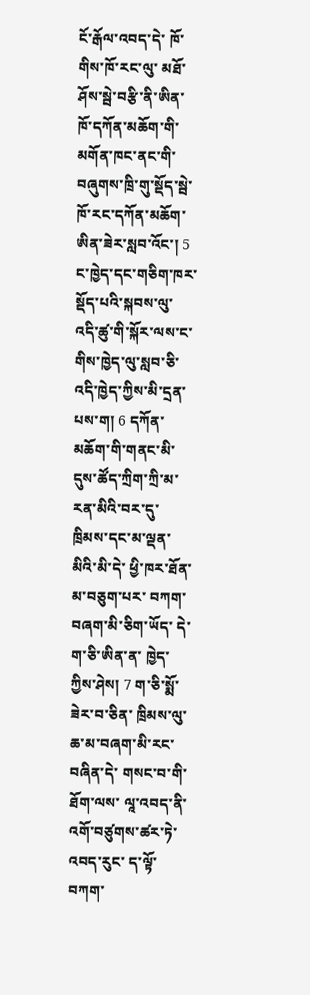ངོ་རྒོལ་འབད་དེ་ ཁོ་གིས་ཁོ་རང་ལུ་ མཐོ་ཤོས་སྦེ་བརྩི་ནི་ཨིན་ ཁོ་དཀོན་མཆོག་གི་མགོན་ཁང་ནང་གི་བཞུགས་ཁྲི་གུ་སྡོད་སྦེ་ ཁོ་རང་དཀོན་མཆོག་ཨིན་ཟེར་སླབ་འོང་། 5 ང་ཁྱེད་དང་གཅིག་ཁར་སྡོད་པའི་སྐབས་ལུ་ འདི་ཚུ་གི་སྐོར་ལས་ང་གིས་ཁྱེད་ལུ་སླབ་ཅི་ འདི་ཁྱེད་ཀྱིས་མི་དྲན་པས་ག། 6 དཀོན་མཆོག་གི་གནང་མི་དུས་ཚོད་ཀྲིག་ཀྲི་མ་རན་མིའི་བར་དུ་ ཁྲིམས་དང་མ་ལྡན་མིའི་མི་དེ་ ཕྱི་ཁར་ཐོན་མ་བཅུག་པར་ བཀག་བཞག་མི་ཅིག་ཡོད་ དེ་ག་ཅི་ཨིན་ན་ ཁྱེད་ཀྱིས་ཤེས། 7 ག་ཅི་སྨོ་ཟེར་བ་ཅིན་ ཁྲིམས་ལུ་ཆ་མ་བཞག་མི་རང་བཞིན་དེ་ གསང་བ་གི་ཐོག་ལས་ ལཱ་འབད་ནི་འགོ་བཙུགས་ཚར་ཏེ་འབད་རུང་ ད་ལྟོ་བཀག་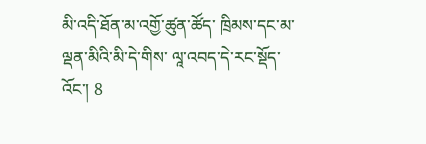མི་འདི་ཐོན་མ་འགྱོ་ཚུན་ཚོད་ ཁྲིམས་དང་མ་ལྡན་མིའི་མི་དེ་གིས་ ལཱ་འབད་དེ་རང་སྡོད་འོང་། 8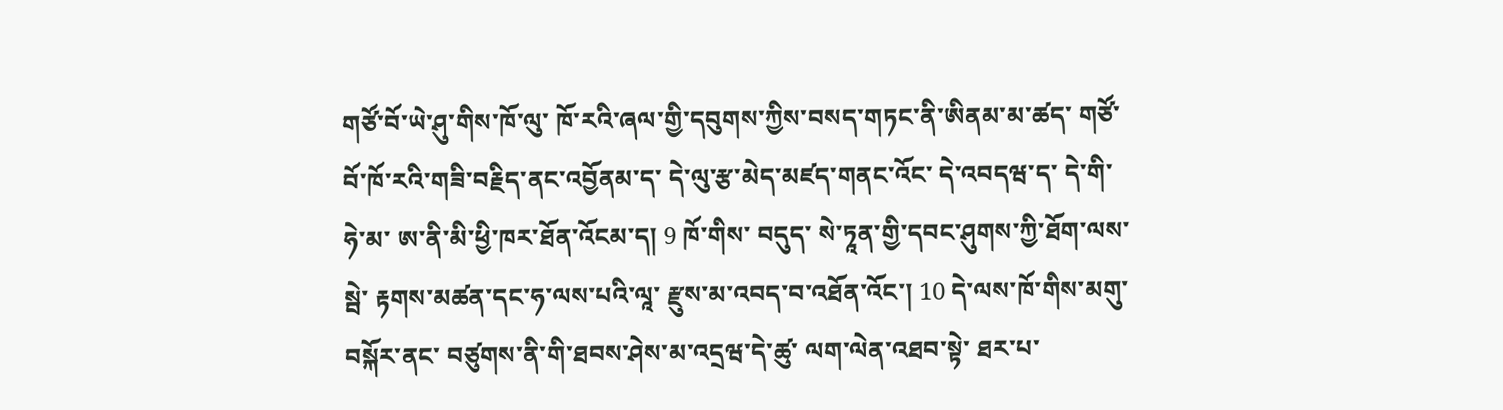གཙོ་བོ་ཡེ་ཤུ་གིས་ཁོ་ལུ་ ཁོ་རའི་ཞལ་གྱི་དབུགས་ཀྱིས་བསད་གཏང་ནི་ཨིནམ་མ་ཚད་ གཙོ་བོ་ཁོ་རའི་གཟི་བརྗིད་ནང་འབྱོནམ་ད་ དེ་ལུ་རྩ་མེད་མཛད་གནང་འོང་ དེ་འབདཝ་ད་ དེ་གི་ཧེ་མ་ ཨ་ནི་མི་ཕྱི་ཁར་ཐོན་འོངམ་ད། 9 ཁོ་གིས་ བདུད་ སེ་ཏཱན་གྱི་དབང་ཤུགས་ཀྱི་ཐོག་ལས་སྦེ་ རྟགས་མཚན་དང་ཧ་ལས་པའི་ལཱ་ རྫུས་མ་འབད་བ་འཐོན་འོང་། 10 དེ་ལས་ཁོ་གིས་མགུ་བསྐོར་ནང་ བཙུགས་ནི་གི་ཐབས་ཤེས་མ་འདྲཝ་དེ་ཚུ་ ལག་ལེན་འཐབ་སྟེ་ ཐར་པ་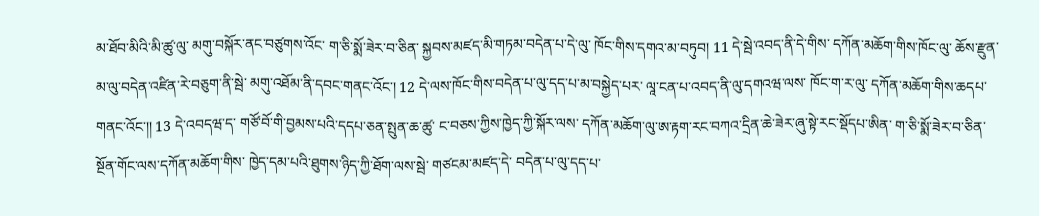མ་ཐོབ་མིའི་མི་ཚུ་ལུ་ མགུ་བསྐོར་ནང་བཙུགས་འོང་ ག་ཅི་སྨོ་ཟེར་བ་ཅིན་ སྐྱབས་མཛད་མི་གཏམ་བདེན་པ་དེ་ལུ་ ཁོང་གིས་དགའ་མ་བཏུབ། 11 དེ་སྦེ་འབད་ནི་དེ་གིས་ དཀོན་མཆོག་གིས་ཁོང་ལུ་ ཆོས་རྫུན་མ་ལུ་བདེན་འཛིན་རེ་བཅུག་ནི་སྦེ་ མགུ་འཐོམ་ནི་དབང་གནང་འོང་། 12 དེ་ལས་ཁོང་གིས་བདེན་པ་ལུ་དད་པ་མ་བསྐྱེད་པར་ ལཱ་ངན་པ་འབད་ནི་ལུ་དགའཝ་ལས་ ཁོང་ག་ར་ལུ་ དཀོན་མཆོག་གིས་ཆདཔ་གནང་འོང་།། 13 དེ་འབདཝ་ད་ གཙོ་བོ་གི་བྱམས་པའི་དདཔ་ཅན་སྤུན་ཆ་ཚུ་ ང་བཅས་ཀྱིས་ཁྱེད་ཀྱི་སྐོར་ལས་ དཀོན་མཆོག་ལུ་ཨ་རྟག་རང་བཀའ་དྲིན་ཆེ་ཟེར་ཞུ་སྟེ་རང་སྡོདཔ་ཨིན་ ག་ཅི་སྨོ་ཟེར་བ་ཅིན་ སྔོན་གོང་ལས་དཀོན་མཆོག་གིས་ ཁྱེད་དམ་པའི་ཐུགས་ཉིད་ཀྱི་ཐོག་ལས་སྦེ་ གཙངམ་མཛད་དེ་ བདེན་པ་ལུ་དད་པ་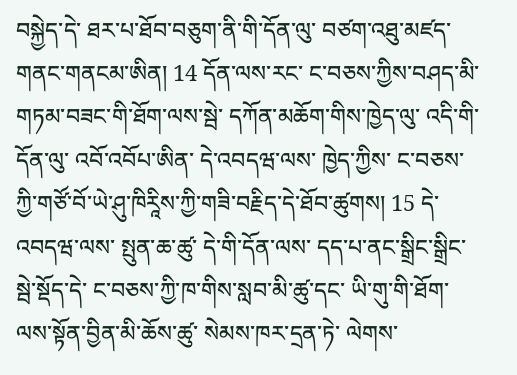བསྐྱེད་དེ་ ཐར་པ་ཐོབ་བཅུག་ནི་གི་དོན་ལུ་ བཙག་འཐུ་མཛད་གནང་གནངམ་ཨིན། 14 དོན་ལས་རང་ ང་བཅས་ཀྱིས་བཤད་མི་གཏམ་བཟང་གི་ཐོག་ལས་སྦེ་ དཀོན་མཆོག་གིས་ཁྱེད་ལུ་ འདི་གི་དོན་ལུ་ འབོ་འབོཔ་ཨིན་ དེ་འབདཝ་ལས་ ཁྱེད་ཀྱིས་ ང་བཅས་ཀྱི་གཙོ་བོ་ཡེ་ཤུ་ཁིརཱིས་ཀྱི་གཟི་བརྗིད་དེ་ཐོབ་ཚུགས། 15 དེ་འབདཝ་ལས་ སྤུན་ཆ་ཚུ་ དེ་གི་དོན་ལས་ དད་པ་ནང་སྒྲིང་སྒྲིང་སྦེ་སྡོད་དེ་ ང་བཅས་ཀྱི་ཁ་གིས་སླབ་མི་ཚུ་དང་ ཡི་གུ་གི་ཐོག་ལས་སྟོན་བྱིན་མི་ཆོས་ཚུ་ སེམས་ཁར་དྲན་ཏེ་ ལེགས་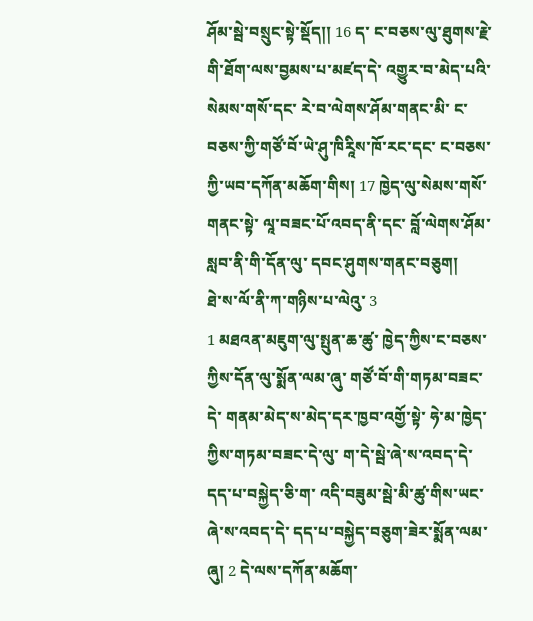ཤོམ་སྦེ་བསྲུང་སྟེ་སྡོད།། 16 ད་ ང་བཅས་ལུ་ཐུགས་རྗེ་གི་ཐོག་ལས་བྱམས་པ་མཛད་དེ་ འགྱུར་བ་མེད་པའི་སེམས་གསོ་དང་ རེ་བ་ལེགས་ཤོམ་གནང་མི་ ང་བཅས་ཀྱི་གཙོ་བོ་ཡེ་ཤུ་ཁིརཱིས་ཁོ་རང་དང་ ང་བཅས་ཀྱི་ཡབ་དཀོན་མཆོག་གིས། 17 ཁྱེད་ལུ་སེམས་གསོ་གནང་སྟེ་ ལཱ་བཟང་པོ་འབད་ནི་དང་ བློ་ལེགས་ཤོམ་སླབ་ནི་གི་དོན་ལུ་ དབང་ཤུགས་གནང་བཅུག།
ཐེ་ས་ལོ་ནི་ཀ་གཉིས་པ་ལེའུ་ 3
1 མཐའན་མཇུག་ལུ་སྤུན་ཆ་ཚུ་ ཁྱེད་ཀྱིས་ང་བཅས་ཀྱིས་དོན་ལུ་སྨོན་ལམ་ཞུ་ གཙོ་བོ་གི་གཏམ་བཟང་དེ་ གནམ་མེད་ས་མེད་དར་ཁྱབ་འགྱོ་སྟེ་ ཧེ་མ་ཁྱེད་ཀྱིས་གཏམ་བཟང་དེ་ལུ་ ག་དེ་སྦེ་ཞེ་ས་འབད་དེ་དད་པ་བསྐྱེད་ཅི་ག་ འདི་བཟུམ་སྦེ་མི་ཚུ་གིས་ཡང་ཞེ་ས་འབད་དེ་ དད་པ་བསྐྱེད་བཅུག་ཟེར་སྨོན་ལམ་ཞུ། 2 དེ་ལས་དཀོན་མཆོག་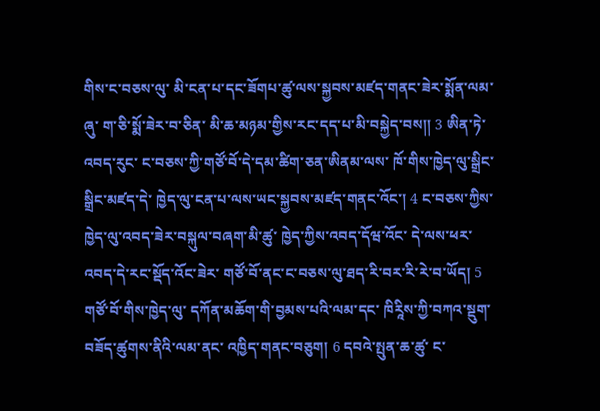གིས་ང་བཅས་ལུ་ མི་ངན་པ་དང་ཟོགཔ་ཚུ་ལས་སྐྱབས་མཛད་གནང་ཟེར་སྨོན་ལམ་ཞུ་ ག་ཅི་སྨོ་ཟེར་བ་ཅིན་ མི་ཆ་མཉམ་གྱིས་རང་དད་པ་མི་བསྐྱེད་བས།། 3 ཨིན་ཏེ་འབད་རུང་ ང་བཅས་ཀྱི་གཙོ་བོ་དེ་དམ་ཚིག་ཅན་ཨིནམ་ལས་ ཁོ་གིས་ཁྱེད་ལུ་སྒྲིང་སྒྲིང་མཛད་དེ་ ཁྱེད་ལུ་ངན་པ་ལས་ཡང་སྐྱབས་མཛད་གནང་འོང་། 4 ང་བཅས་ཀྱིས་ཁྱེད་ལུ་འབད་ཟེར་བསྐུལ་བཞག་མི་ཚུ་ ཁྱེད་ཀྱིས་འབད་དོཝ་འོང་ དེ་ལས་ཕར་འབད་དེ་རང་སྡོད་འོང་ཟེར་ གཙོ་བོ་ནང་ང་བཅས་ལུ་ཐད་རི་བར་རི་རེ་བ་ཡོད། 5 གཙོ་བོ་གིས་ཁྱེད་ལུ་ དཀོན་མཆོག་གི་བྱམས་པའི་ལམ་དང་ ཁིརཱིས་ཀྱི་བཀའ་སྡུག་བཟོད་ཚུགས་ནིའི་ལམ་ནང་ འཁྱིད་གནང་བཅུག། 6 དབའེ་སྤུན་ཆ་ཚུ་ ང་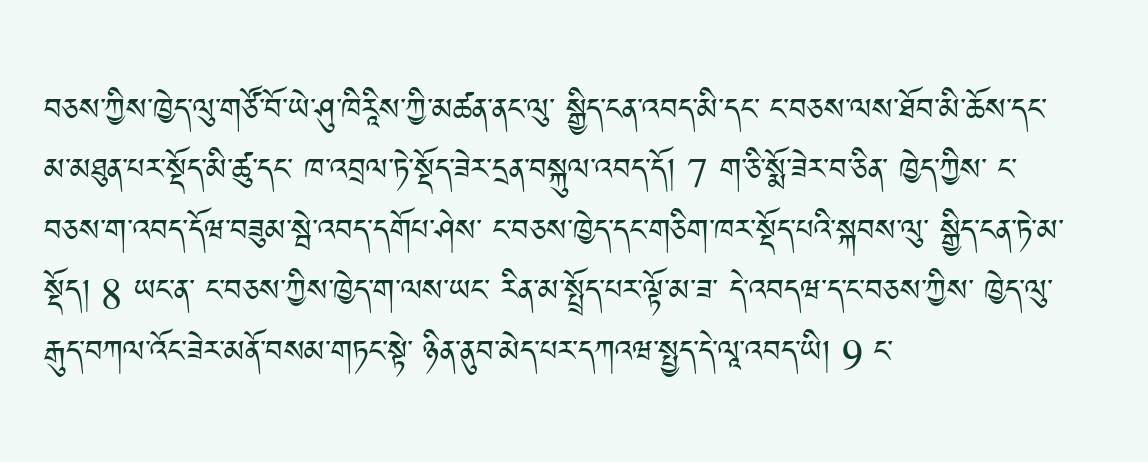བཅས་ཀྱིས་ཁྱེད་ལུ་གཙོ་བོ་ཡེ་ཤུ་ཁིརཱིས་ཀྱི་མཚན་ནང་ལུ་ སྒྱིད་ངན་འབད་མི་དང་ ང་བཅས་ལས་ཐོབ་མི་ཆོས་དང་མ་མཐུན་པར་སྡོད་མི་ཚུ་དང་ ཁ་འབྲལ་ཏེ་སྡོད་ཟེར་དྲན་བསྐུལ་འབད་དོ། 7 ག་ཅི་སྨོ་ཟེར་བ་ཅིན་ ཁྱེད་ཀྱིས་ ང་བཅས་ག་འབད་དོཝ་བཟུམ་སྦེ་འབད་དགོཔ་ཤེས་ ང་བཅས་ཁྱེད་དང་གཅིག་ཁར་སྡོད་པའི་སྐབས་ལུ་ སྒྱིད་ངན་ཏེ་མ་སྡོད། 8 ཡང་ན་ ང་བཅས་ཀྱིས་ཁྱེད་ག་ལས་ཡང་ རིན་མ་སྤྲོད་པར་ལྟོ་མ་ཟ་ དེ་འབདཝ་ད་ང་བཅས་ཀྱིས་ ཁྱེད་ལུ་རྒུད་བཀལ་འོང་ཟེར་མནོ་བསམ་གཏང་སྟེ་ ཉིན་ནུབ་མེད་པར་དཀའཝ་སྤྱད་དེ་ལཱ་འབད་ཡི། 9 ང་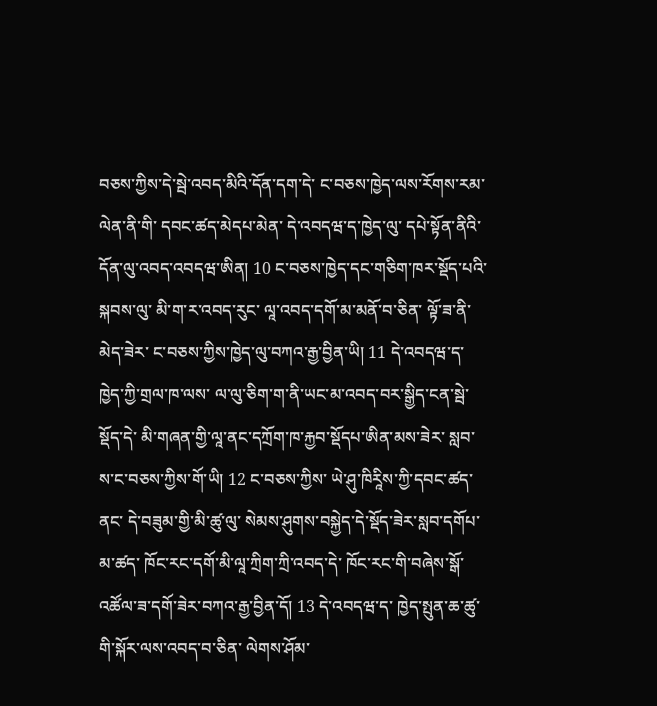བཅས་ཀྱིས་དེ་སྦེ་འབད་མིའི་དོན་དག་དེ་ ང་བཅས་ཁྱེད་ལས་རོགས་རམ་ལེན་ནི་གི་ དབང་ཚད་མེདཔ་མེན་ དེ་འབདཝ་ད་ཁྱེད་ལུ་ དཔེ་སྟོན་ནིའི་དོན་ལུ་འབད་འབདཝ་ཨིན། 10 ང་བཅས་ཁྱེད་དང་གཅིག་ཁར་སྡོད་པའི་སྐབས་ལུ་ མི་ག་ར་འབད་རུང་ ལཱ་འབད་དགོ་མ་མནོ་བ་ཅིན་ ལྟོ་ཟ་ནི་མེད་ཟེར་ ང་བཅས་ཀྱིས་ཁྱེད་ལུ་བཀའ་རྒྱ་བྱིན་ཡི། 11 དེ་འབདཝ་ད་ ཁྱེད་ཀྱི་གྲལ་ཁ་ལས་ ལ་ལུ་ཅིག་ག་ནི་ཡང་མ་འབད་བར་སྒྱིད་ངན་སྦེ་སྡོད་དེ་ མི་གཞན་གྱི་ལཱ་ནང་དཀྲོག་ཁ་རྐྱབ་སྡོདཔ་ཨིན་མས་ཟེར་ སླབ་ས་ང་བཅས་ཀྱིས་གོ་ཡི། 12 ང་བཅས་ཀྱིས་ ཡེ་ཤུ་ཁིརཱིས་ཀྱི་དབང་ཚད་ནང་ དེ་བཟུམ་གྱི་མི་ཚུ་ལུ་ སེམས་ཤུགས་བསྐྱེད་དེ་སྡོད་ཟེར་སླབ་དགོཔ་མ་ཚད་ ཁོང་རང་དགོ་མི་ལཱ་ཀྲིག་ཀྲི་འབད་དེ་ ཁོང་རང་གི་བཞེས་སྒོ་འཚོལ་ཟ་དགོ་ཟེར་བཀའ་རྒྱ་བྱིན་དོ། 13 དེ་འབདཝ་ད་ ཁྱེད་སྤུན་ཆ་ཚུ་གི་སྐོར་ལས་འབད་བ་ཅིན་ ལེགས་ཤོམ་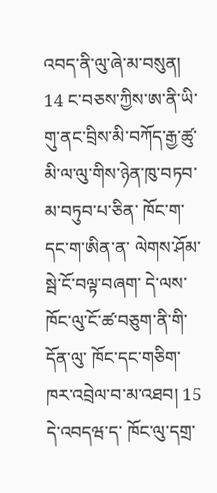འབད་ནི་ལུ་ཞེ་མ་བསུན། 14 ང་བཅས་ཀྱིས་ཨ་ནི་ཡི་གུ་ནང་བྲིས་མི་བཀོད་རྒྱ་ཚུ་ མི་ལ་ལུ་གིས་ཉེན་ཁུ་བཏབ་མ་བཏུབ་པ་ཅིན་ ཁོང་ག་དང་ག་ཨིན་ན་ ལེགས་ཤོམ་སྦེ་ངོ་བལྟ་བཞག་ དེ་ལས་ཁོང་ལུ་ངོ་ཚ་བཅུག་ནི་གི་དོན་ལུ་ ཁོང་དང་གཅིག་ཁར་འབྲེལ་བ་མ་འཐབ། 15 དེ་འབདཝ་ད་ ཁོང་ལུ་དགྲ་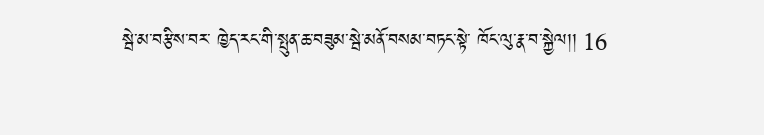སྦེ་མ་བརྩིས་བར་ ཁྱེད་རང་གི་སྤུན་ཆ་བཟུམ་སྦེ་མནོ་བསམ་བཏང་སྟེ་ ཁོང་ལུ་རྣ་བ་སྐྱེལ།། 16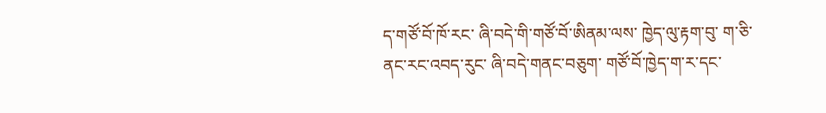ད་གཙོ་བོ་ཁོ་རང་ ཞི་བདེ་གི་གཙོ་བོ་ཨིནམ་ལས་ ཁྱེད་ལུ་རྟག་བུ་ ག་ཅི་ནང་རང་འབད་རུང་ ཞི་བདེ་གནང་བཅུག་ གཙོ་བོ་ཁྱེད་ག་ར་དང་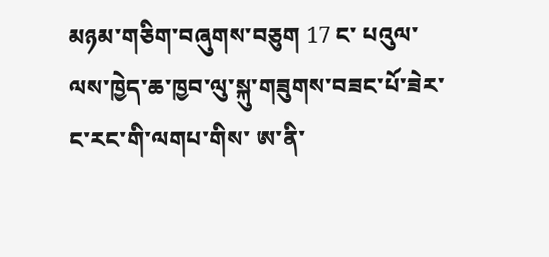མཉམ་གཅིག་བཞུགས་བཅུག 17 ང་ པའུལ་ལས་ཁྱེད་ཆ་ཁྱབ་ལུ་སྐུ་གཟུགས་བཟང་པོ་ཟེར་ ང་རང་གི་ལགཔ་གིས་ ཨ་ནི་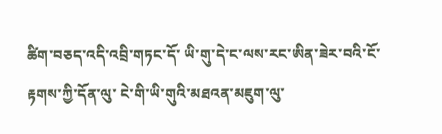ཚིག་བཅད་འདི་འབྲི་གཏང་དོ་ ཡི་གུ་དེ་ང་ལས་རང་ཨིན་ཟེར་བའི་ངོ་རྟགས་ཀྱི་དོན་ལུ་ ངེ་གི་ཡི་གུའི་མཐའན་མཇུག་ལུ་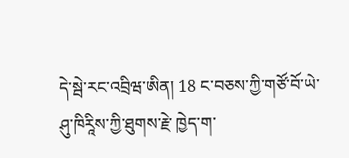དེ་སྦེ་རང་འབྲིཝ་ཨིན། 18 ང་བཅས་ཀྱི་གཙོ་བོ་ཡེ་ཤུ་ཁིརཱིས་ཀྱི་ཐུགས་རྗེ་ ཁྱེད་ག་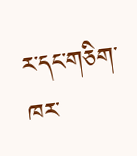ར་དང་གཅིག་ཁར་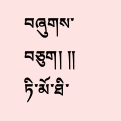བཞུགས་བཅུག། །།
ཏི་མོ་ཐི་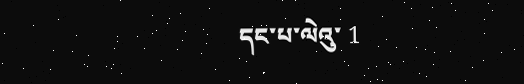དང་པ་ལེའུ་ 1